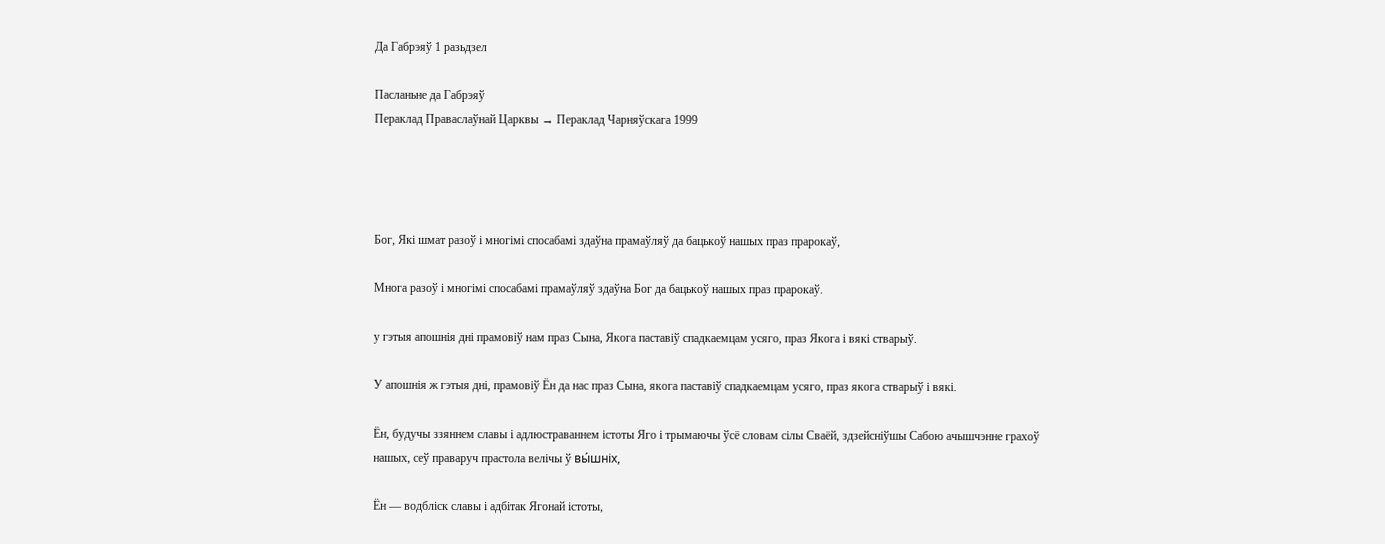Да Габрэяў 1 разьдзел

Пасланьне да Габрэяў
Пераклад Праваслаўнай Царквы → Пераклад Чарняўскага 1999




Бог, Які шмат разоў і многімі спосабамі здаўна прамаўляў да бацькоў нашых праз прарокаў,

Многа разоў і многімі спосабамі прамаўляў здаўна Бог да бацькоў нашых праз прарокаў.

у гэтыя апошнія дні прамовіў нам праз Сына, Якога паставіў спадкаемцам усяго, праз Якога і вякі стварыў.

У апошнія ж гэтыя дні, прамовіў Ён да нас праз Сына, якога паставіў спадкаемцам усяго, праз якога стварыў і вякі.

Ён, будучы ззяннем славы і адлюстраваннем істоты Яго і трымаючы ўсё словам сілы Сваёй, здзейсніўшы Сабою ачышчэнне грахоў нашых, сеў праваруч прастола велічы ў вы́шніх,

Ён — водбліск славы і адбітак Ягонай істоты,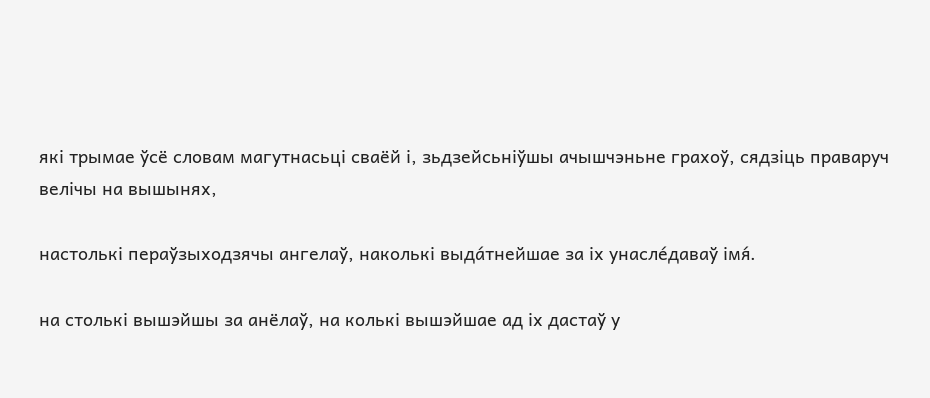які трымае ўсё словам магутнасьці сваёй і, зьдзейсьніўшы ачышчэньне грахоў, сядзіць праваруч велічы на вышынях,

настолькі пераўзыходзячы ангелаў, наколькі выда́тнейшае за іх унасле́даваў імя́.

на столькі вышэйшы за анёлаў, на колькі вышэйшае ад іх дастаў у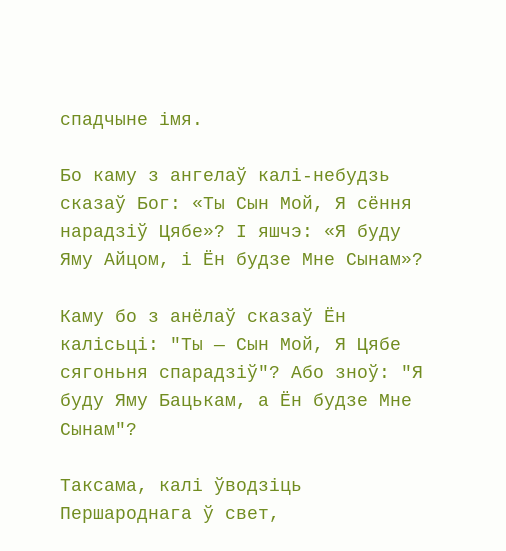спадчыне імя.

Бо каму з ангелаў калі-небудзь сказаў Бог: «Ты Сын Мой, Я сёння нарадзіў Цябе»? І яшчэ: «Я буду Яму Айцом, і Ён будзе Мне Сынам»?

Каму бо з анёлаў сказаў Ён калісьці: "Ты — Сын Мой, Я Цябе сягоньня спарадзіў"? Або зноў: "Я буду Яму Бацькам, а Ён будзе Мне Сынам"?

Таксама, калі ўводзіць Першароднага ў свет,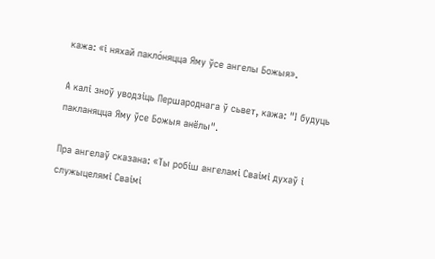кажа: «і няхай пакло́няцца Яму ўсе ангелы Божыя».

А калі зноў уводзіць Першароднага ў сьвет, кажа: "І будуць пакланяцца Яму ўсе Божыя анёлы".

Пра ангелаў сказана: «Ты робіш ангеламі Сваімі духаў і служыцелямі Сваімі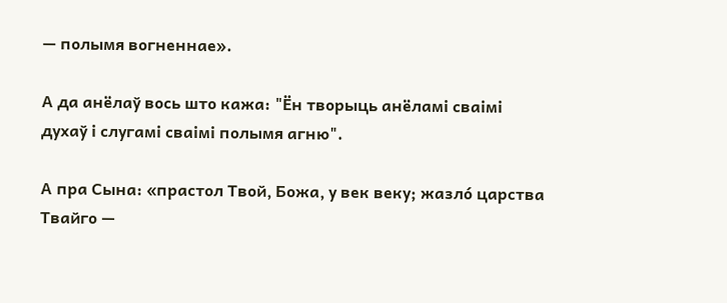— полымя вогненнае».

А да анёлаў вось што кажа: "Ён творыць анёламі сваімі духаў і слугамі сваімі полымя агню".

А пра Сына: «прастол Твой, Божа, у век веку; жазло́ царства Твайго —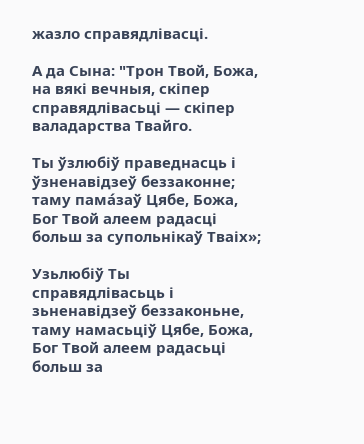жазло справядлівасці.

А да Сына: "Трон Твой, Божа, на вякі вечныя, скіпер справядлівасьці — скіпер валадарства Твайго.

Ты ўзлюбіў праведнасць і ўзненавідзеў беззаконне; таму пама́заў Цябе, Божа, Бог Твой алеем радасці больш за супольнікаў Тваіх»;

Узьлюбіў Ты справядлівасьць і зьненавідзеў беззаконьне, таму намасьціў Цябе, Божа, Бог Твой алеем радасьці больш за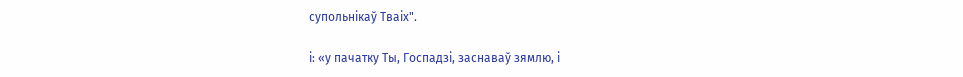супольнікаў Тваіх".

і: «у пачатку Ты, Госпадзі, заснаваў зямлю, і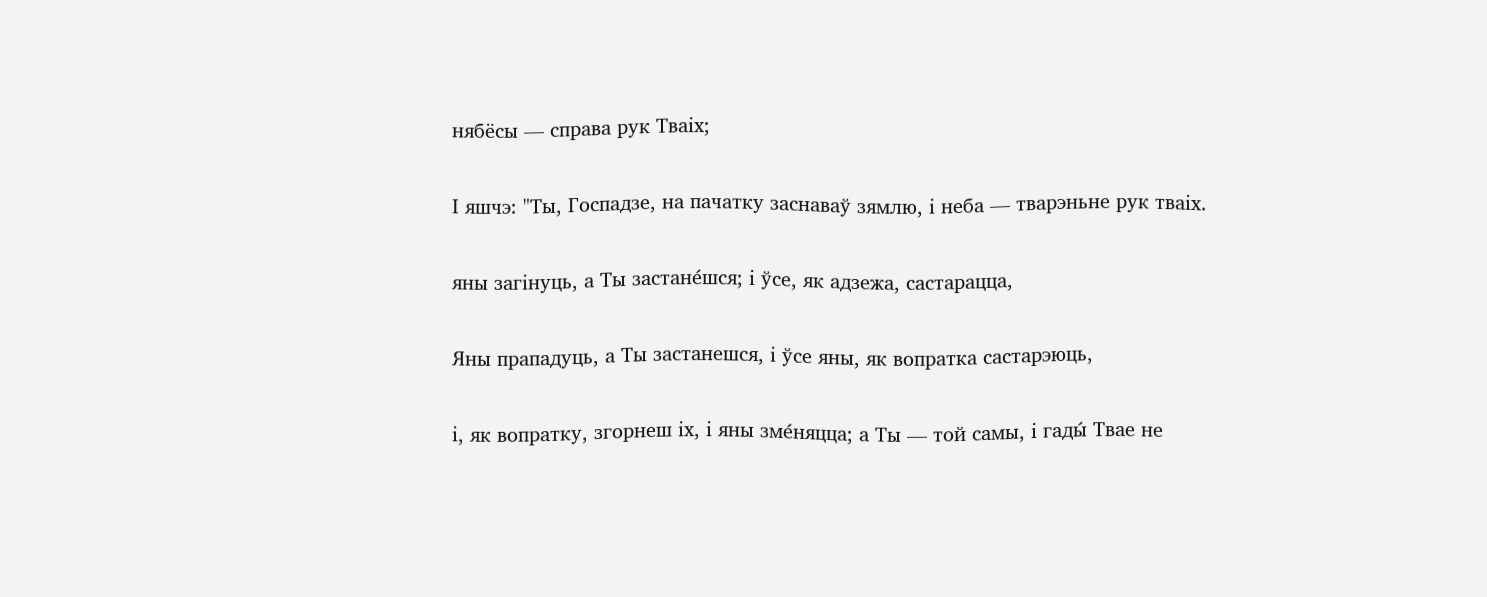нябёсы — справа рук Тваіх;

І яшчэ: "Ты, Госпадзе, на пачатку заснаваў зямлю, і неба — тварэньне рук тваіх.

яны загінуць, а Ты застане́шся; і ўсе, як адзежа, састарацца,

Яны прападуць, а Ты застанешся, і ўсе яны, як вопратка састарэюць,

і, як вопратку, згорнеш іх, і яны зме́няцца; а Ты — той самы, і гады́ Твае не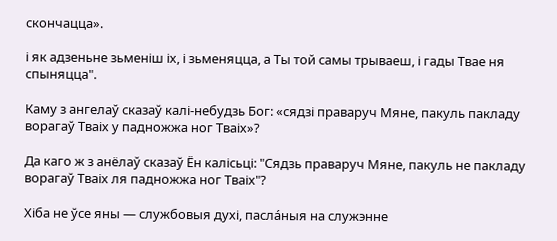скончацца».

і як адзеньне зьменіш іх, і зьменяцца, а Ты той самы трываеш, і гады Твае ня спыняцца".

Каму з ангелаў сказаў калі-небудзь Бог: «сядзі праваруч Мяне, пакуль пакладу ворагаў Тваіх у падножжа ног Тваіх»?

Да каго ж з анёлаў сказаў Ён калісьці: "Сядзь праваруч Мяне, пакуль не пакладу ворагаў Тваіх ля падножжа ног Тваіх"?

Хіба не ўсе яны — службовыя духі, пасла́ныя на служэнне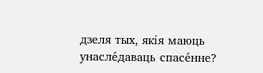дзеля тых, якія маюць унасле́даваць спасе́нне?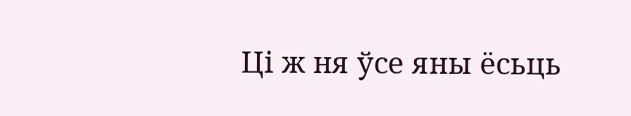Ці ж ня ўсе яны ёсьць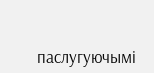паслугуючымі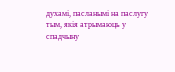духамі, пасланымі на паслугу тым, якія атрымаюць у спадчыну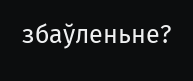збаўленьне?